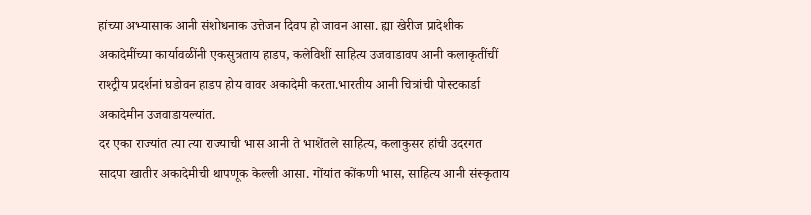हांच्या अभ्यासाक आनी संशोधनाक उत्तेजन दिवप हो जावन आसा. ह्या खेरीज प्रादेशीक अकादेमींच्या कार्यावळींनी एकसुत्रताय हाडप, कलेविशीं साहित्य उजवाडावप आनी कलाकृतींचीं राश्ट्रीय प्रदर्शनां घडोवन हाडप होय वावर अकादेमी करता.भारतीय आनी चित्रांची पोस्टकार्डा अकादेमीन उजवाडायल्यांत.
दर एका राज्यांत त्या त्या राज्याची भास आनी ते भाशेंतले साहित्य, कलाकुसर हांची उदरगत सादपा खातीर अकादेमीची थापणूक केल्ली आसा. गोंयांत कोंकणी भास, साहित्य आनी संस्कृताय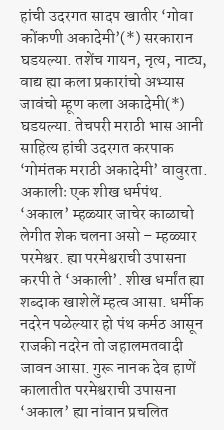हांची उदरगत सादप खातीर ‘गोवा कोंकणी अकादेमी’(*) सरकारान घडयल्या. तशेंच गायन, नृत्य, नाट्य, वाद्य ह्या कला प्रकारांचो अभ्यास जावंचो म्हूण कला अकादेमी(*) घडयल्या. तेचपरी मराठी भास आनी साहित्य हांची उदरगत करपाक ‘गोमंतक मराठी अकादेमी’ वावुरता.
अकालीः एक शीख धर्मपंथ. ‘अकाल’ म्हळ्यार जाचेर काळाचो लेगीत शेक चलना असो – म्हळ्यार परमेश्वर. ह्या परमेश्वराची उपासना करपी ते ‘अकाली’. शीख धर्मांत ह्या शब्दाक खाशेलें म्हत्व आसा. धर्मीक नदरेन पळेल्यार हो पंथ कर्मठ आसून राजकी नदरेन तो जहालमतवादी जावन आसा. गुरू नानक देव हाणें कालातीत परमेश्वराची उपासना ‘अकाल’ ह्या नांवान प्रचलित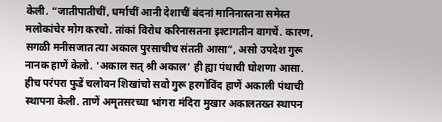केली. “जातीपातीचीं, धर्माचीं आनी देशाचीं बंदनां मानिनास्तना समेस्त मलोकांचेर मोग करचो. तांकां विरोध करिनासतना इश्टागतीन वागचें. कारण, सगळी मनीसजात त्या अकाल पुरसाचीच संतती आसा”, असो उपदेश गुरू नानक हाणें केलो. ‘अकाल सत् श्री अकाल’ ही ह्या पंथाची घोशणा आसा.
हीच परंपरा फुडें चलोवन शिखांचो सवो गुरू हरगोविंद हाणें अकाली पंथाची स्थापना केली. ताणें अमृतसरच्या भांगरा मंदिरा मुखार अकालतख्त स्थापन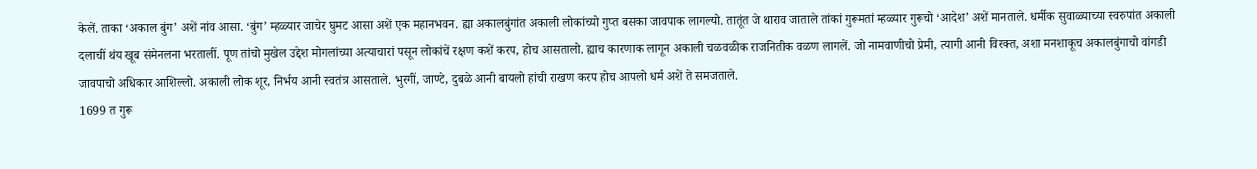केलें. ताका ‘अकाल बुंग’ अशें नांव आसा. ‘बुंग’ म्हळ्यार जाचेर घुमट आसा अशें एक महानभवन. ह्या अकालबुंगांत अकाली लोकांच्यो गुप्त बसका जावपाक लागल्यो. तातूंत जे थाराव जाताले तांकां गुरूमतां म्हळ्यार गुरूचो ‘आदेश’ अशें मानताले. धर्मीक सुवाळ्याच्या स्वरुपांत अकाली दलाचीं थंय खूब संमेनलना भरतालीं. पूण तांचो मुखेल उद्देश मोगलांच्या अत्याचारां पसून लोकांचें रक्षण कशें करप, होच आसतालो. ह्याच कारणाक लागून अकाली चळवळीक राजनितीक वळण लागलें. जो नामवाणीचो प्रेमी, त्यागी आनी विरक्त, अशा मनशाकूच अकालबुंगाचो वांगडी जावपाचो अधिकार आशिल्लो. अकाली लोक शूर, निर्भय आनी स्वतंत्र आसताले. भुरगीं, जाण्टे, दुबळे आनी बायलो हांची राखण करप होच आपलो धर्म अशें ते समजताले.
1699 त गुरू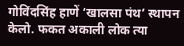गोविंदसिंह हाणें ‘खालसा पंथ’ स्थापन केलो. फकत अकाली लोक त्या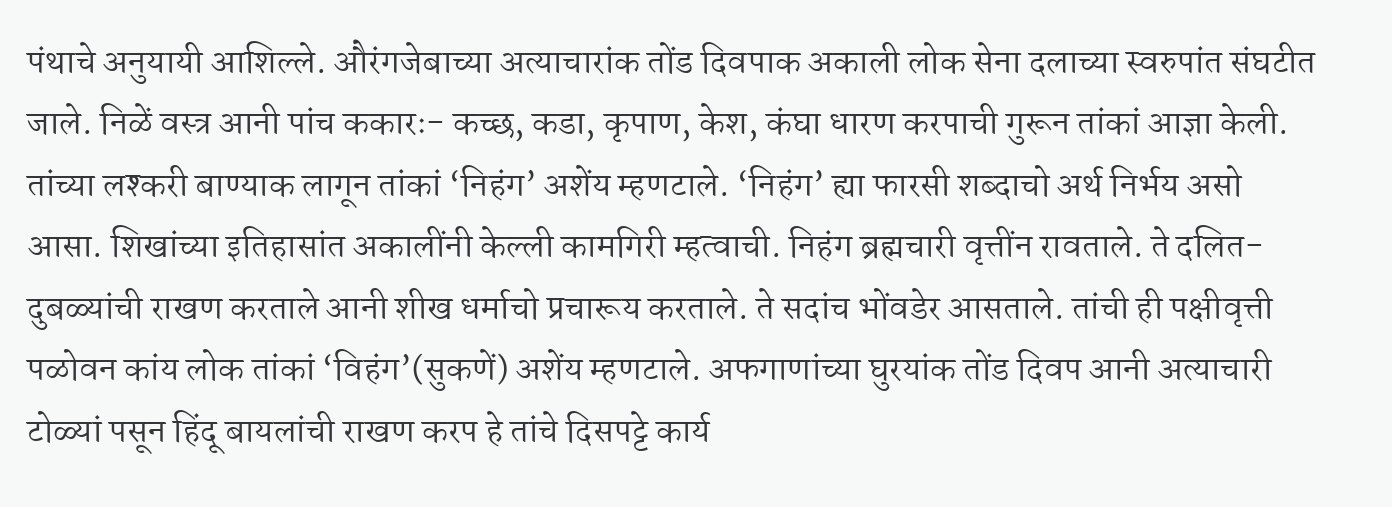पंथाचे अनुयायी आशिल्ले. औरंगजेबाच्या अत्याचारांक तोंड दिवपाक अकाली लोक सेना दलाच्या स्वरुपांत संघटीत जाले. निळें वस्त्र आनी पांच ककारः- कच्छ, कडा, कृपाण, केश, कंघा धारण करपाची गुरून तांकां आज्ञा केली. तांच्या लश्करी बाण्याक लागून तांकां ‘निहंग’ अशेंय म्हणटाले. ‘निहंग’ ह्या फारसी शब्दाचो अर्थ निर्भय असो आसा. शिखांच्या इतिहासांत अकालींनी केल्ली कामगिरी म्हत्वाची. निहंग ब्रह्मचारी वृत्तींन रावताले. ते दलित-दुबळ्यांची राखण करताले आनी शीख धर्माचो प्रचारूय करताले. ते सदांच भोंवडेर आसताले. तांची ही पक्षीवृत्ती पळोवन कांय लोक तांकां ‘विहंग’(सुकणें) अशेंय म्हणटाले. अफगाणांच्या घुरयांक तोंड दिवप आनी अत्याचारी टोळ्यां पसून हिंदू बायलांची राखण करप हे तांचे दिसपट्टे कार्य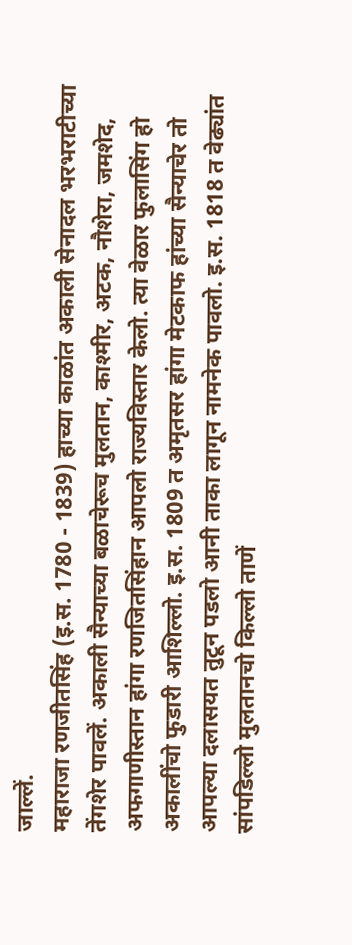जाल्लें.
महाराजा रणजीतसिंह (इ.स. 1780 - 1839) हाच्या काळांत अकाली सेनादल भरभराटीच्या तेंगशेर पावलें. अकाली सैन्याच्या बळाचेरूच मुलतान, काश्मीर, अटक, नौशेरा, जमशेद, अफगाणीस्तान हांगा रणजितसिंहान आपलो राज्यविस्तार केलो. त्या वेळार फुलासिंग हो अकालींचो फुडारी आशिल्लो. इ.स. 1809 त अमृतसर हांगा मेटकाफ हांच्या सैन्याचेर तो आपल्या दलासयत तुटून पडलो आनी ताका लागून नामनेक पावलो. इ.स. 1818 त वेढ्यांत सांपडिल्लो मुलतानचो किल्लो ताणें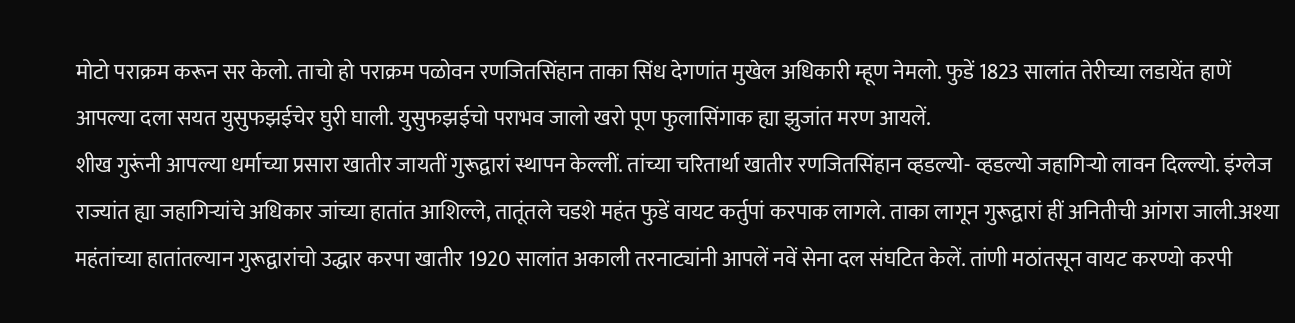मोटो पराक्रम करून सर केलो. ताचो हो पराक्रम पळोवन रणजितसिंहान ताका सिंध देगणांत मुखेल अधिकारी म्हूण नेमलो. फुडें 1823 सालांत तेरीच्या लडायेंत हाणें आपल्या दला सयत युसुफझईचेर घुरी घाली. युसुफझईचो पराभव जालो खरो पूण फुलासिंगाक ह्या झुजांत मरण आयलें.
शीख गुरूंनी आपल्या धर्माच्या प्रसारा खातीर जायतीं गुरूद्वारां स्थापन केल्लीं. तांच्या चरितार्था खातीर रणजितसिंहान व्हडल्यो- व्हडल्यो जहागिऱ्यो लावन दिल्ल्यो. इंग्लेज राज्यांत ह्या जहागिऱ्यांचे अधिकार जांच्या हातांत आशिल्ले, तातूंतले चडशे महंत फुडें वायट कर्तुपां करपाक लागले. ताका लागून गुरूद्वारां हीं अनितीची आंगरा जाली.अश्या महंतांच्या हातांतल्यान गुरूद्वारांचो उद्धार करपा खातीर 1920 सालांत अकाली तरनाट्यांनी आपलें नवें सेना दल संघटित केलें. तांणी मठांतसून वायट करण्यो करपी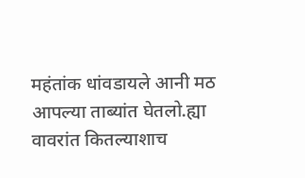महंतांक धांवडायले आनी मठ आपल्या ताब्यांत घेतलो.ह्या वावरांत कितल्याशाच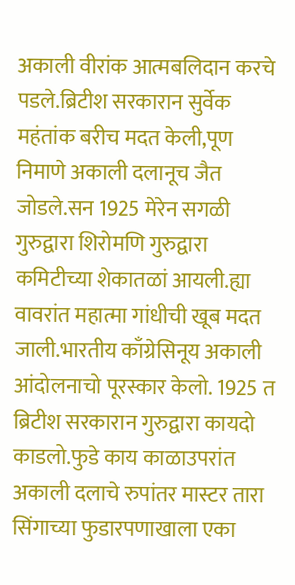अकाली वीरांक आत्मबलिदान करचे पडले.ब्रिटीश सरकारान सुर्वेक महंतांक बरीच मदत केली,पूण निमाणे अकाली दलानूच जैत जोडले.सन 1925 मेरेन सगळी गुरुद्वारा शिरोमणि गुरुद्वारा कमिटीच्या शेकातळां आयली.ह्या वावरांत महात्मा गांधीची खूब मदत जाली.भारतीय काँग्रेसिनूय अकाली आंदोलनाचो पूरस्कार केलो. 1925 त ब्रिटीश सरकारान गुरुद्वारा कायदो काडलो.फुडे काय काळाउपरांत अकाली दलाचे रुपांतर मास्टर तारा सिंगाच्या फुडारपणाखाला एका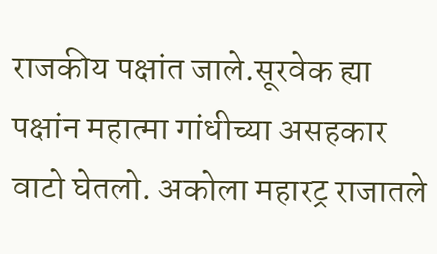राजकीय पक्षांत जाले.सूरवेक ह्या पक्षांन महात्मा गांधीच्या असहकार वाटो घेतलो. अकोला महारट्र राजातले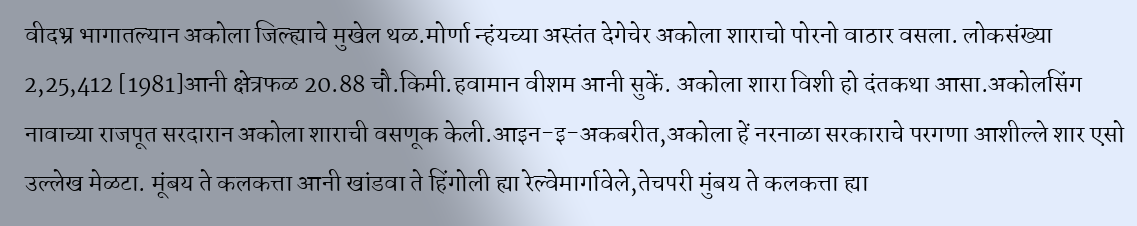वीदभ्र भागातल्यान अकोला जिल्ह्याचे मुखेल थळ.मोर्णा न्हंयच्या अस्तंत देगेचेर अकोला शाराचो पोरनो वाठार वसला. लोकसंख्या 2,25,412 [1981]आनी क्षेत्रफळ 20.88 चौ.किमी.हवामान वीशम आनी सुकें. अकोला शारा विशी हो दंतकथा आसा.अकोलसिंग नावाच्या राजपूत सरदारान अकोला शाराची वसणूक केली.आइन-इ-अकबरीत,अकोला हें नरनाळा सरकाराचे परगणा आशील्ले शार एसो उल्लेख मेळटा. मूंबय ते कलकत्ता आनी खांडवा ते हिंगोली ह्या रेल्वेमार्गावेले,तेचपरी मुंबय ते कलकत्ता ह्या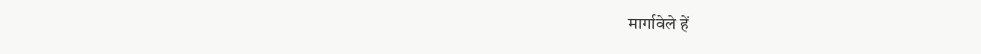मार्गावेले हें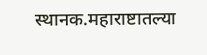स्थानक.महाराष्टातल्या